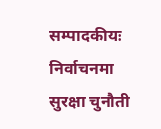सम्पादकीयः निर्वाचनमा सुरक्षा चुनौती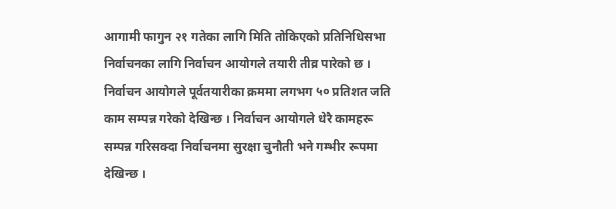आगामी फागुन २१ गतेका लागि मिति तोकिएको प्रतिनिधिसभा निर्वाचनका लागि निर्वाचन आयोगले तयारी तीव्र पारेको छ । निर्वाचन आयोगले पूर्वतयारीका क्रममा लगभग ५० प्रतिशत जति काम सम्पन्न गरेको देखिन्छ । निर्वाचन आयोगले धेरै कामहरू सम्पन्न गरिसक्दा निर्वाचनमा सुरक्षा चुनौती भने गम्भीर रूपमा देखिन्छ ।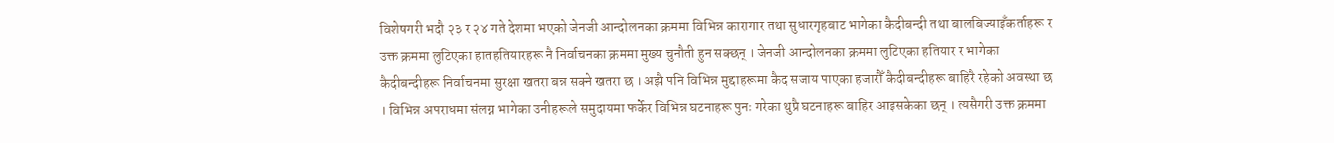विशेषगरी भदौ २३ र २४ गते देशमा भएको जेनजी आन्दोलनका क्रममा विभिन्न कारागार तथा सुधारगृहबाट भागेका कैदीबन्दी तथा बालबिज्याइँकर्ताहरू र उक्त क्रममा लुटिएका हातहतियारहरू नै निर्वाचनका क्रममा मुख्य चुनौती हुन सक्छन् । जेनजी आन्दोलनका क्रममा लुटिएका हतियार र भागेका कैदीबन्दीहरू निर्वाचनमा सुरक्षा खतरा बन्न सक्ने खतरा छ । अझै पनि विभिन्न मुद्दाहरूमा कैद सजाय पाएका हजारौँ कैदीबन्दीहरू बाहिरै रहेको अवस्था छ । विभिन्न अपराधमा संलग्न भागेका उनीहरूले समुदायमा फर्केर विभिन्न घटनाहरू पुनः गरेका थुप्रै घटनाहरू बाहिर आइसकेका छन् । त्यसैगरी उक्त क्रममा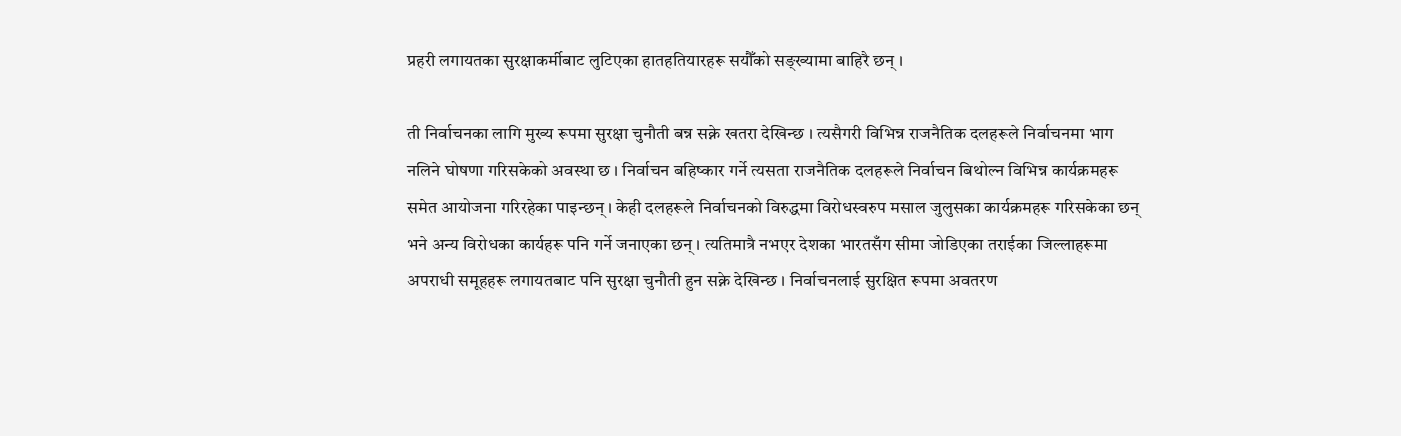प्रहरी लगायतका सुरक्षाकर्मीबाट लुटिएका हातहतियारहरू सयौँको सङ्ख्यामा बाहिरै छन् ।

ती निर्वाचनका लागि मुख्य रूपमा सुरक्षा चुनौती बन्न सक्ने खतरा देखिन्छ । त्यसैगरी विभिन्न राजनैतिक दलहरूले निर्वाचनमा भाग नलिने घोषणा गरिसकेको अवस्था छ । निर्वाचन बहिष्कार गर्ने त्यसता राजनैतिक दलहरूले निर्वाचन बिथोल्न विभिन्न कार्यक्रमहरू समेत आयोजना गरिरहेका पाइन्छन् । केही दलहरूले निर्वाचनको विरुद्धमा विरोधस्वरुप मसाल जुलुसका कार्यक्रमहरू गरिसकेका छन् भने अन्य विरोधका कार्यहरू पनि गर्ने जनाएका छन् । त्यतिमात्रै नभएर देशका भारतसँग सीमा जोडिएका तराईका जिल्लाहरूमा अपराधी समूहहरू लगायतबाट पनि सुरक्षा चुनौती हुन सक्ने देखिन्छ । निर्वाचनलाई सुरक्षित रूपमा अवतरण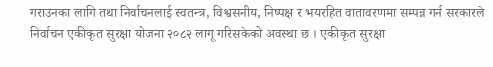गराउनका लागि तथा निर्वाचनलाई स्वतन्त्र, विश्वसनीय, निष्पक्ष र भयरहित वातावरणमा सम्पन्न गर्न सरकारले निर्वाचन एकीकृत सुरक्षा योजना २०८२ लागू गरिसकेको अवस्था छ । एकीकृत सुरक्षा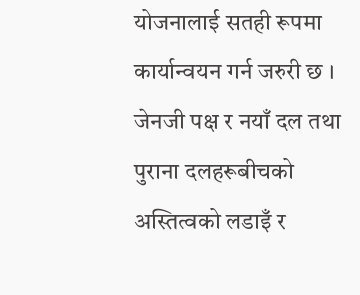योजनालाई सतही रूपमा कार्यान्वयन गर्न जरुरी छ । जेनजी पक्ष र नयाँ दल तथा पुराना दलहरूबीचको अस्तित्वको लडाइँ र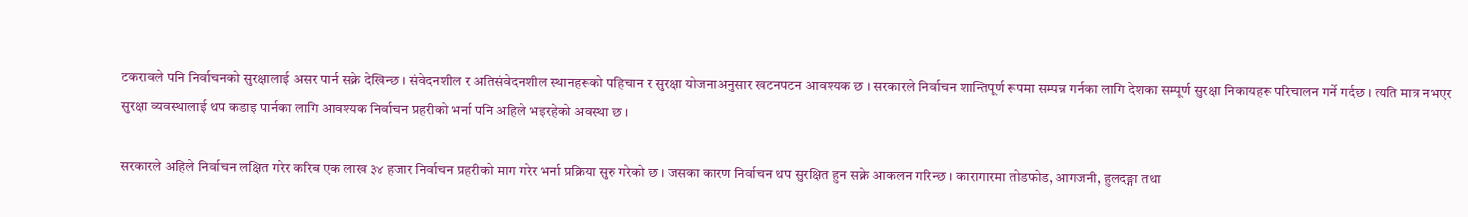टकरावले पनि निर्वाचनको सुरक्षालाई असर पार्न सक्ने देखिन्छ । संवेदनशील र अतिसंवेदनशील स्थानहरूको पहिचान र सुरक्षा योजनाअनुसार खटनपटन आवश्यक छ । सरकारले निर्वाचन शान्तिपूर्ण रूपमा सम्पन्न गर्नका लागि देशका सम्पूर्ण सुरक्षा निकायहरू परिचालन गर्ने गर्दछ । त्यति मात्र नभएर सुरक्षा व्यवस्थालाई थप कडाइ पार्नका लागि आवश्यक निर्वाचन प्रहरीको भर्ना पनि अहिले भइरहेको अवस्था छ ।

सरकारले अहिले निर्वाचन लक्षित गरेर करिब एक लाख ३४ हजार निर्वाचन प्रहरीको माग गरेर भर्ना प्रक्रिया सुरु गरेको छ । जसका कारण निर्वाचन थप सुरक्षित हुन सक्ने आकलन गरिन्छ । कारागारमा तोडफोड, आगजनी, हुलदङ्गा तथा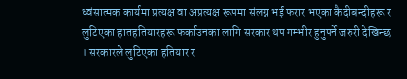ध्वंसात्मक कार्यमा प्रत्यक्ष वा अप्रत्यक्ष रूपमा संलग्न भई फरार भएका कैदीबन्दीहरू र लुटिएका हातहतियारहरू फर्काउनका लागि सरकार थप गम्भीर हुनुपर्ने जरुरी देखिन्छ । सरकारले लुटिएका हतियार र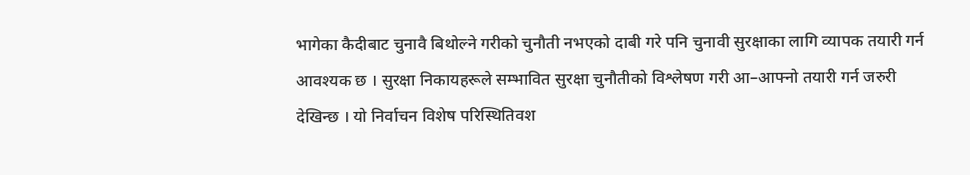भागेका कैदीबाट चुनावै बिथोल्ने गरीको चुनौती नभएको दाबी गरे पनि चुनावी सुरक्षाका लागि व्यापक तयारी गर्न आवश्यक छ । सुरक्षा निकायहरूले सम्भावित सुरक्षा चुनौतीको विश्लेषण गरी आ–आफ्नो तयारी गर्न जरुरी देखिन्छ । यो निर्वाचन विशेष परिस्थितिवश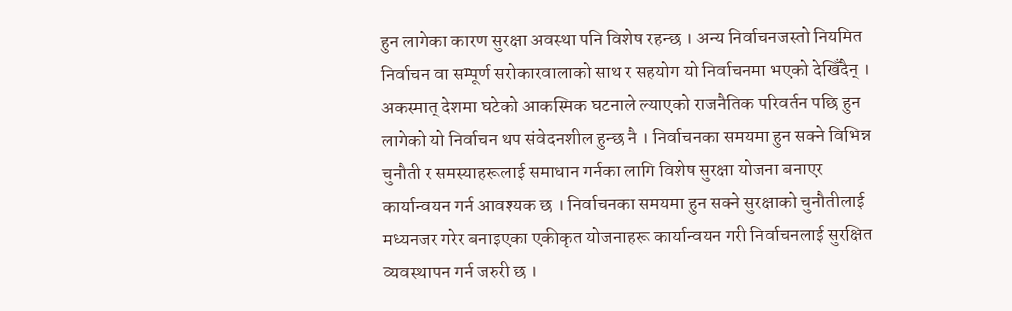हुन लागेका कारण सुरक्षा अवस्था पनि विशेष रहन्छ । अन्य निर्वाचनजस्तो नियमित निर्वाचन वा सम्पूर्ण सरोकारवालाको साथ र सहयोग यो निर्वाचनमा भएको देखिँदैन् । अकस्मात् देशमा घटेको आकस्मिक घटनाले ल्याएको राजनैतिक परिवर्तन पछि हुन लागेको यो निर्वाचन थप संवेदनशील हुन्छ नै । निर्वाचनका समयमा हुन सक्ने विभिन्न चुनौती र समस्याहरूलाई समाधान गर्नका लागि विशेष सुरक्षा योजना बनाएर कार्यान्वयन गर्न आवश्यक छ । निर्वाचनका समयमा हुन सक्ने सुरक्षाको चुनौतीलाई मध्यनजर गरेर बनाइएका एकीकृत योजनाहरू कार्यान्वयन गरी निर्वाचनलाई सुरक्षित व्यवस्थापन गर्न जरुरी छ ।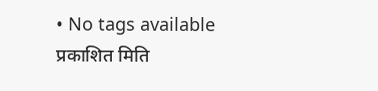• No tags available
प्रकाशित मिति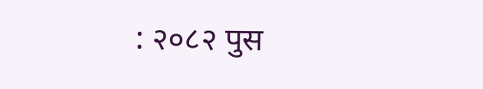: २०८२ पुस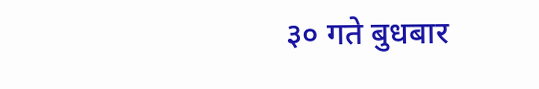३० गते बुधबार